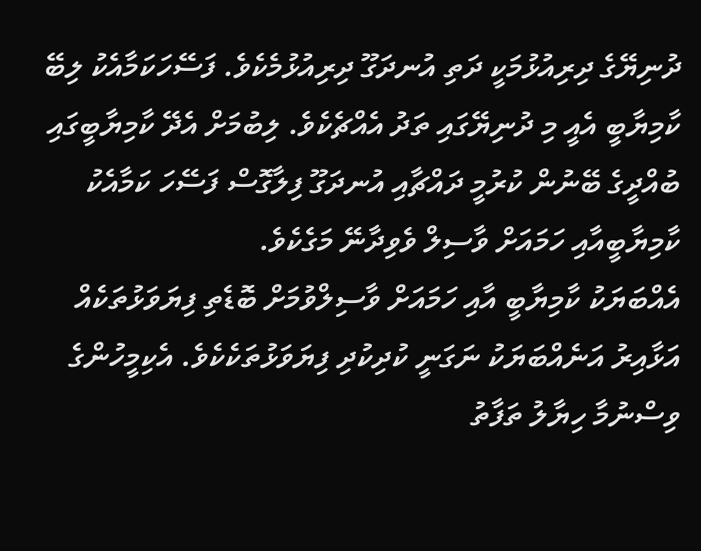ދުނިޔޭގެ ދިރިއުޅުމަކީ ދަތި އުނދަގޫ ދިރިއުޅުމެކެވެ. ފަސޭހަކަމާއެކު ލިބޭ ކާމިޔާބީ އެއީ މި ދުނިޔޭގައި ތަދު އެއްޗެކެވެ. ލިބުމަށް އެދޭ ކާމިޔާބީގައި ބުއްދީގެ ބޭނުން ކުރުމީ ދައްޗާއި އުނދަގޫ ފިލާގޮސް ފަސޭހަ ކަމާއެކު ކާމިޔާބީއާއި ހަމައަށް ވާސިލް ވެވިދާނޭ މަގެކެވެ.
އެއްބަޔަކު ކާމިޔާބީ އާއި ހަމައަށް ވާސިލްވުމަށް ބޮޑެތި ފިޔަވަޅުތަކެއް އަޅާއިރު އަނެއްބަޔަކު ނަގަނީ ކުދިކުދި ފިޔަވަޅުތަކެކެވެ. އެކިމީހުންގެ ވިސްނުމާ ހިޔާލު ތަފާތު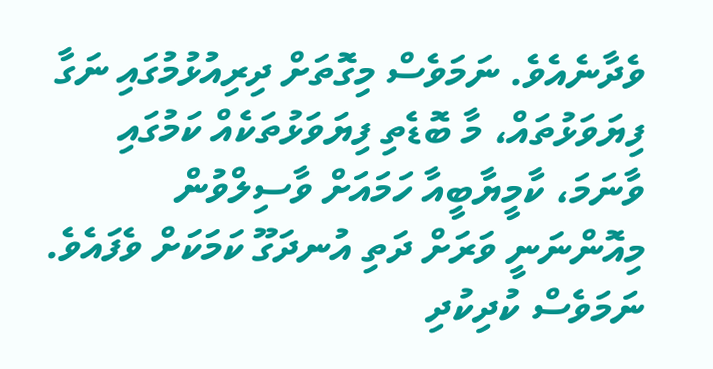ވެދާނެއެވެ. ނަމަވެސް މިގޮތަށް ދިރިއުޅުމުގައި ނަގާ ފިޔަވަޅުތައް، މާ ބޮޑެތި ފިޔަވަޅުތަކެއް ކަމުގައި ވާނަމަ، ކާމީޔާބީއާ ހަމައަށް ވާސިލްވުން މިއޮންނަނީ ވަރަށް ދަތި އުނދަގޫ ކަމަކަށް ވެފައެވެ. ނަމަވެސް ކުދިކުދި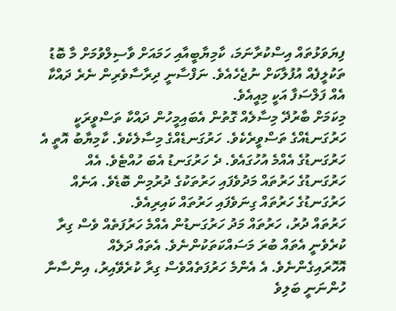ފިޔަވަޅުތައް އިސްކުރާނަމަ، ކާމިޔާބީއާއި ހަމައަށް ވާސިލްވުމަށް މާ ބޮޑު ތަކުލީފެއް އުފުލާކަށް ނުޖެހެއެވެ. ނަފްސާނީ ދިރާސާވެރިން ނެރެ ދައްކާ އެއް ފަލްސަފާ އަކީ މިއީއެވެ.
މިކަމަށް ބާރުދޭ މިސާލެއް ގޮތުން އެބައިމީހުން ދައްކާ ތަސްވީރަކީ ހަރުގަނޑެއްގެ ތަސްވީރެކެވެ. ހަރުގަނޑެއްގެ މިސާލެކެވެ. ކާމިޔާބު އޮތީ އެ ހަރުގަނޑުގެ އެއްމެ އުހުގައެވެ. ދެ ހަރުގަނޑު އެބަ ހުއްޓެވެ. އެއް ހަރުގަނޑުގެ ހަރުތައް މަދުވެފައި ހަރުތަކުގެ ދުރުމިން ބޮޑެވެ. އަނެއް ހަރުގަނޑުގެ ހަރުތައް ގިނަވެފައި ހަރުތައް ކައިރިއެވެ.
ހަރުތައް ދުރު، ހަރުތައް މަދު ހަރުގަނޑުން އެއްމެ ހަރުފަތެއް ވެސް ގިރާ ކުރެވެނީ އެތައް ބުރަ މަސައްކަތަކުންނެވެ. އެތައް ދަލެއް އޮހޮރައިގެންނެވެ. އެ އެންމެ ހަރުފަތެއްވެސް ގިރާ ކުރެވޭއިރު، އިންސާނާ ހުންނަނީ ބަލިވެ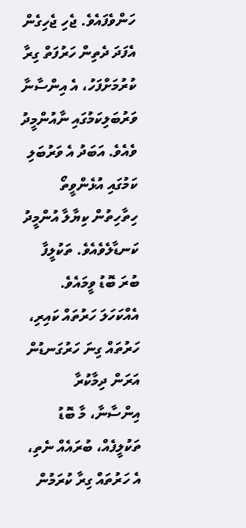ހަންވެފައެވެ. ޖެހި ޖެހިގެން އެފަދަ ދެތިން ހަރުފަތް ގިރާ ކުރުމަށްފަހު، އެ އިންސާނާ ވަރުބަލިކަމުގައި ނާއުންމީދު ވެއެވެ. އަބަދު އެ ވަރުބަލި ކަމުގައި އުޅެންވީތޯ ހިތާހިތުން ކިޔާލާ އުންމީދު ކަނޑާލެވެއެވެ. ތަކުލީފާ ބުރަ ބޮޑު ވީމައެވެ.
އެއްކަހަލަ ހަރުތައް ކައިރި، ހަރުތައް ގިނަ ހަރުގަނޑުން އަރަން ދިމާކުރާ އިންސާނާ، މާ ބޮޑު ތަކުލީފެއް، ބުރައެއް ނެތި، އެ ހަރުތައް ގިރާ ކުރަމުން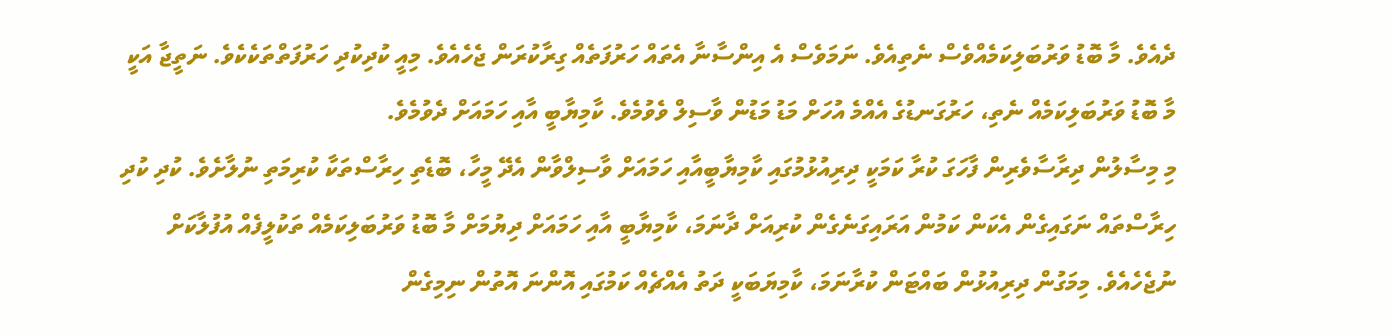ދެއެވެ. މާ ބޮޑު ވަރުބަލިކަމެއްވެސް ނެތިއެވެ. ނަމަވެސް އެ އިންސާނާ އެތައް ހަރުފަތެއް ގިރާކުރަން ޖެހެއެވެ. މިއީ ކުދިކުދި ހަރުފަތްތަކެކެވެ. ނަތީޖާ އަކީ މާ ބޮޑު ވަރުބަލިކަމެއް ނެތި، ހަރުގަނޑުގެ އެއްމެ އުހަށް މަޑު މަޑުން ވާސިލް ވެވުމެވެ. ކާމިޔާބީ އާއި ހަމައަށް ދެވުމެވެ.
މި މިސާލުން ދިރާސާވެރިން ފާހަގަ ކުރާ ކަމަކީ ދިރިއުޅުމުގައި ކާމިޔާބީއާއި ހަމައަށް ވާސިލްވާން އެދޭ މީހާ، ބޮޑެތި ހިރާސްތަކާ ކުރިމަތި ނުލާށެވެ. ކުދި ކުދި ހިރާސްތައް ނަގައިގެން އެކަން ކަމުން އަރައިގަނެގެން ކުރިއަށް ދާނަމަ، ކާމިޔާބީ އާއި ހަމައަށް ދިޔުމަށް މާ ބޮޑު ވަރުބަލިކަމެއް ތަކުލީފެއް އުފުލާކަށް ނުޖެހެއެވެ. މިމަގުން ދިރިއުޅުން ބައްޓަން ކުރާނަމަ، ކާމިޔަބަކީ ދަތު އެއްޗެއް ކަމުގައި އޮންނަ އޮތުން ނިމިގެން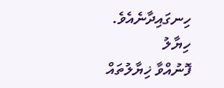ހިނގައިދާނެއެވެ.
ހިޔާލު
ފޮނުއްވާ ޚިޔާލުތައް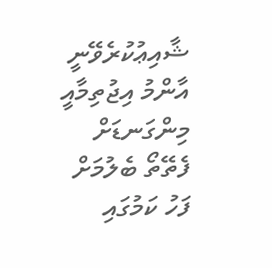ޝާއިޢުކުރެވޭނީ އާންމު އިޖުތިމާއީ މިންގަނޑަށް ފެތޭތޯ ބެލުމަށް ފަހު ކަމުގައި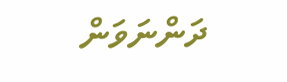ދަންނަވަން